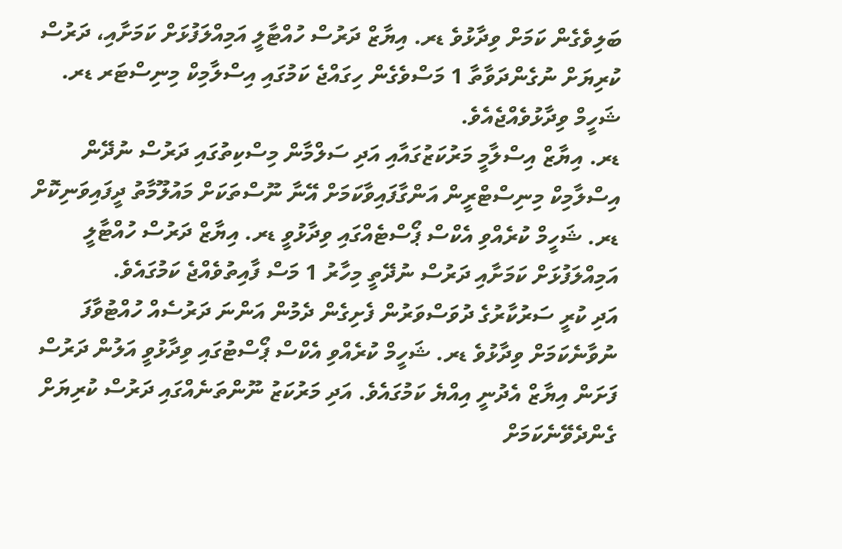ބަލިވެގެން ކަމަށް ވިދާޅުވެ ޑރ. އިޔާޒް ދަރުސް ހުއްޓާލީ އަމިއްލަފުޅަށް ކަމަށާއި، ދަރުސް ކުރިޔަށް ނުގެންދަވާތާ 1 މަސްވެގެން ހިގައްޖެ ކަމުގައި އިސްލާމިކް މިނިސްޓަރ ޑރ. ޝަހީމް ވިދާޅުވެއްޖެއެވެ.
ޑރ. އިޔާޒް އިސްލާމީ މަރުކަޒުގައާއި އަދި ސަލްމާން މިސްކިތުގައި ދަރުސް ނުދޭން އިސްލާމިކް މިނިސްޓްރީން އަންގާފައިވާކަމަށް އޭނާ ނޫސްތަކަށް މައުލޫމާތު ދީފައިވަނިކޮށް ޑރ. ޝަހީމް ކުރެއްވި އެކްސް ޕޯސްޓެއްގައި ވިދާޅުވީ ޑރ. އިޔާޒް ދަރުސް ހުއްޓާލީ އަމިއްލަފުޅަށް ކަމަށާއި ދަރުސް ނުދޭތީ މިހާރު 1 މަސް ފާއިތުވެއްޖެ ކަމުގައެވެ.
އަދި ކުރީ ސަރުކާރުގެ ދުވަސްވަރުން ފެށިގެން ދެމުން އަންނަ ދަރުސެއް ހުއްޓުވާފަ ނުވާނެކަމަށް ވިދާޅުވެ ޑރ. ޝަހީމް ކުރެއްވި އެކްސް ޕޯސްޓުގައި ވިދާޅުވީ އަލުން ދަރުސް ފަށަން އިޔާޒް އެދުނީ އިއްޔެ ކަމުގައެވެ. އަދި މަރުކަޒު ނޫންތަނެއްގައި ދަރުސް ކުރިޔަށް ގެންދެވޭނެކަމަށް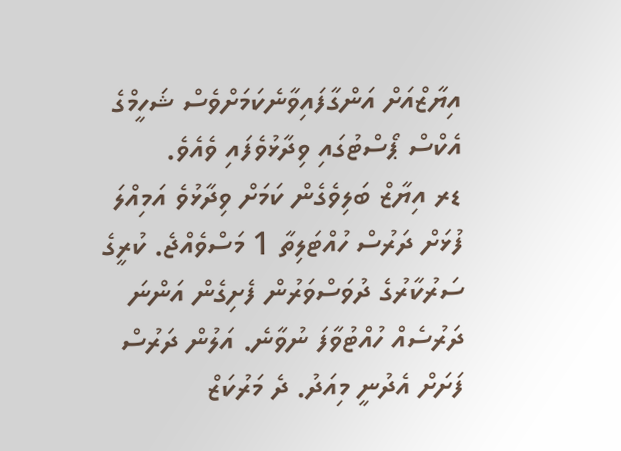އިޔާޒްއަށް އަންގާފައިވާނެކަމަށްވެސް ޝަހީމްގެ އެކްސް ޕޯސްޓުގައި ވިދާޅުވެފައި ވެއެވެ.
ޑރ އިޔާޒް ބަލިވެގެން ކަމަށް ވިދާޅުވެ އަމިއްލަ ފުޅަށް ދަރުސް ހުއްޓަލިތާ 1 މަސްވެއްޖެ. ކުރީގެ ސަރުކާރުގެ ދުވަސްވަރުން ފެށިގެން އަންނަ ދަރުސެއް ހުއްޓުވާފަ ނުވާނެ. އަލުން ދަރުސް ފަށަށް އެދުނީ މިއަދު. ދެ މަރުކަޒް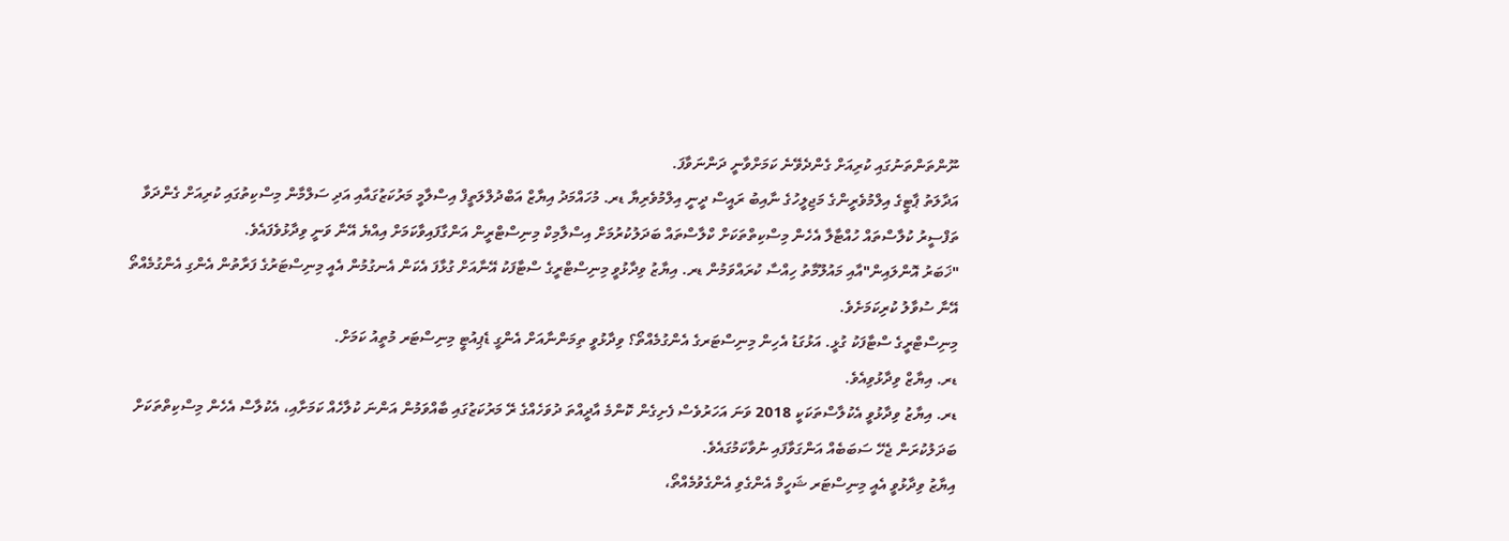ނޫންތަންތަނުގައި ކުރިއަށް ގެންދެވޭނެ ކަމަށްވާނީ ދަންނަވާފަ.
އަދާލަތު ޕާޓީގެ އިލްމުވެރީންގެ މަޖިލީހުގެ ނާއިބު ރައީސް ދީނީ އިލްމުވެރިޔާ ޑރ. މުހައްމަދު އިޔާޒް އަބްދުލްލަތީފް އިސްލާމީ މަރުކަޒުގައާއި އަދި ސަލްމާން މިސްކިތުގައި ކުރިއަށް ގެންދަވާ ތަފްސީރު ކުލާސްތައް ހުއްޓާލާ އެހެން މިސްކިތްތަކަށް ކްލާސްތައް ބަދަލުކުރުމަށް އިސްލާމިކް މިނިސްޓްރީން އަންގާފައިވާކަމަށް އިއްޔެ އޭނާ ވަނީ ވިދާޅުވެފައެވެ.
"ޚަބަރު އޮންލައިން"އާއި މައުލޫމާތު ހިއްސާ ކުރައްވަމުން ޑރ. އިޔާޒު ވިދާޅުވީ މިނިސްޓްރީގެ ސްޓާފަކު އޭނާއަށް ގުޅާފަ އެކަން އެނގުމުން އެއީ މިނިސްޓަރުގެ ފަރާތުން އެންގި އެންގުމެއްތޯ އޭނާ ސުވާލު ކުރިކަމަށެވެ.
މިނިސްޓްރީގެ ސްޓާފަކު ގުޅީ. އަޅުގަޑު އެހިން މިނިސްޓަރގެ އެންގުމެއްތޯ؟ ވިދާޅުވީ ތިމަންނާއަށް އެންގީ ޑެޕިއުޓީ މިނިސްޓަރ މުތީއު ކަމަށް.
ޑރ. އިޔާޒް ވިދާޅުވިއެވެ.
ޑރ. އިޔާޒު ވިދާޅުވީ އެކުލާސްތަކަކީ 2018 ވަނަ އަހަރުވެސް ފެށިގެން ކޮންމެ އާދީއްތަ ދުވަހެއްގެ ރޭ މަރުކަޒުގައި ބާއްވަމުން އަންނަ ކުލާހެއް ކަމަށާއި، އެކުލާސް އެހެން މިސްކިތްތަކަށް ބަދަލުކުރަން ޖެހޭ ސަބަބެއް އަންގަވާފައި ނުވާކަމުގައެވެ.
އިޔާޒު ވިދާޅުވީ އެއީ މިނިސްޓަރ ޝަހީމް އެންގެވި އެންގެވުމެއްތޯ،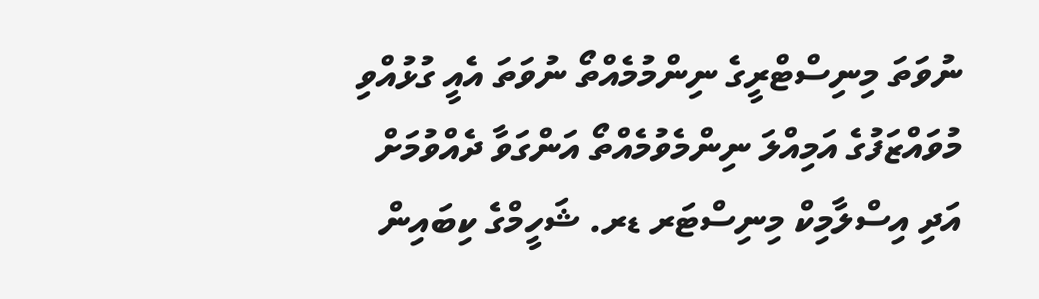ނުވަތަ މިނިސްޓްރީގެ ނިންމުމެއްތޯ ނުވަތަ އެއީ ގުޅުއްވި މުވައްޒަފުގެ އަމިއްލަ ނިންމެވުމެއްތޯ އަންގަވާ ދެއްވުމަށް އަދި އިސްލާމިކް މިނިސްޓަރ ޑރ. ޝަހީމްގެ ކިބައިން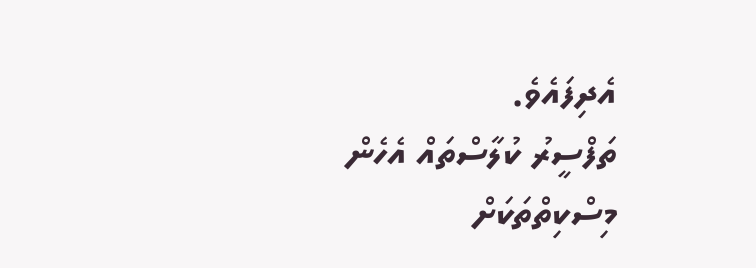އެދިފައެވެ.
ތަފްސީރު ކުލާސްތައް އެހެން މިސްކިތްތަކަށް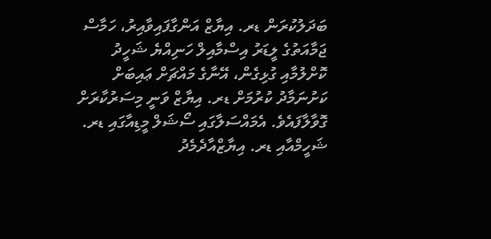ބަދަލުކުރަން ޑރ. އިޔާޒް އަންގާފައިވާއިރު، ހަމާސް ޖަމާއަތުގެ ލީޑަރު އިސްމާއިލް ހަނިއްޔެ ޝަހީދު ކޮށްލުމާއި ގުޅިގެން، އޭނާގެ މައްޗަށް ޢައިބަށް ކަށުނަމާދު ކުރުމަށް ޑރ. އިޔާޒް ވަނީ މިސަރުކާރަށް ގޮވާލާފައެވެ. އެމައްސަލާގައި ސޯޝަލް މީޑިއާގައި ޑރ. ޝަހީމްއާއި ޑރ. އިޔާޒްއާދެމެދު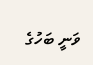ވަނީ ބަހުގެ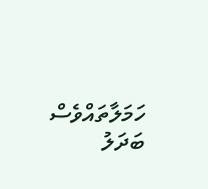ހަމަލާތައްވެސް ބަދަލު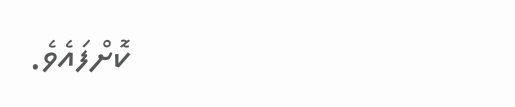ކޮށްފައެވެ.